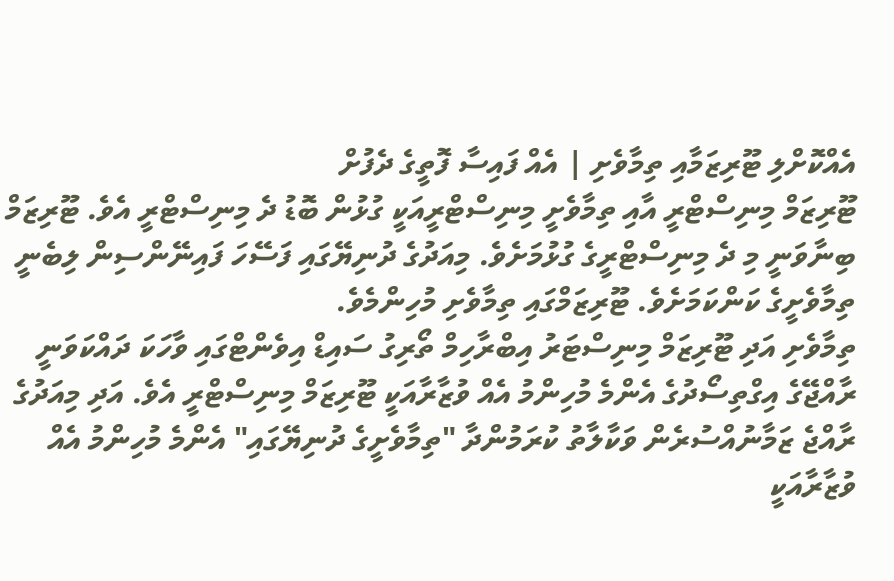އެއްކޮށްލި ޓޫރިޒަމާއި ތިމާވެށި | އެއް ފައިސާ ފޮތީގެ ދެފުށް
ޓޫރިޒަމް މިނިސްޓްރީ އާއި ތިމާވެށީ މިނިސްޓްރީއަކީ ގުޅުން ބޮޑު ދެ މިނިސްޓްރީ އެވެ. ޓޫރިޒަމް ބިނާވަނީ މި ދެ މިނިސްޓްރީގެ ގުޅުމަށެވެ. މިއަދުގެ ދުނިޔޭގައި ފަސޭހަ ފައިނޭންސިން ލިބެނީ ތިމާވެށީގެ ކަންކަމަށެވެ. ޓޫރިޒަމްގައި ތިމާވެށި މުހިންމެވެ.
ތިމާވެށި އަދި ޓޫރިޒަމް މިނިސްޓަރު އިބްރާހިމް ތޯރިގު ސައިޑް އިވެންޓްގައި ވާހަކަ ދައްކަވަނީ
ރާއްޖޭގެ އިގްތިސޯދުގެ އެންމެ މުހިންމު އެއް ވުޒާރާއަކީ ޓޫރިޒަމް މިނިސްޓްރީ އެވެ. އަދި މިއަދުގެ ރާއްޖެ ޒަމާނުއްސުރެން ވަކާލާތު ކުރަމުންދާ "ތިމާވެށީގެ ދުނިޔޭގައި" އެންމެ މުހިންމު އެއް ވުޒާރާއަކީ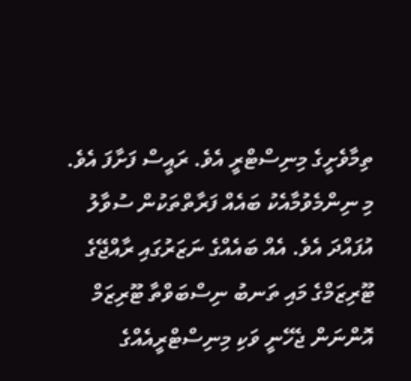ތިމާވެށީގެ މިނިސްޓްރީ އެވެ. ރައީސް ފަށާފަ އެވެ. މި ނިންމެވުމާއެކު ބައެއް ފަރާތްތަކުން ސުވާލު އުފައްދަ އެވެ. އެއް ބައެއްގެ ނަޒަރުގައި ރާއްޖޭގެ ޓޫރިޒަމްގެ މައި ތަނބު ނިސްބަވްތާ ޓޫރިޒަމް އޮންނަން ޖެހޭނީ ވަކި މިނިސްޓްރީއެއްގެ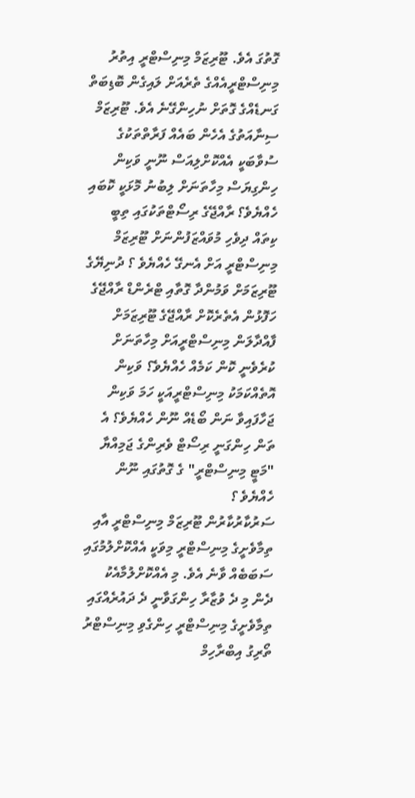ގޮތުގަ އެވެ. ޓޫރިޒަމް މިނިސްޓްރީ އިތުރު މިނިސްޓްރީއެއްގެ ތެރެއަށް ލައިގެން ބޮޑިބަތް ގަނޑެއްގެ ގޮތަށް ނުހިންގޭނެ އެވެ. ޓޫރިޒަމް ސިނާއަތުގެ އެހެން ބައެއް ފަރާތްތަކުގެ ސުވާބަކީ އެއްކޮށްލިއަސް ނޫނީ ވަކިން ހިންގިޔަސް މިހާތަނަށް ލިބުނު މޮޅަކީ ކޮބައި ހެއްޔެވެ؟ ރާއްޖޭގެ ރިސޯޓްތަކުގައި ތިބީ ކިތައް ދިވެހި މުވައްޒަފުންނަށް ޓޫރިޒަމް މިނިސްޓްރީ އަށް އެނގޭ ހެއްޔެވެ ؟ ދުނިޔޭގެ ޓޫރިޒަމަށް ވަމުންދާ ގޮތާއި ޓްރެންޑް ރާއްޖޭގެ ހަފޮޅުން އެތެރެކޮށް ރާއްޖޭގެ ޓޫރިޒަމަށް ފާއްދާލަން މިނިސްޓްރީއަށް މިހާތަނަށް ކުރެވެނީ ކޮން ކަމެއް ހެއްޔެވެ؟ ވަކިން އޮތެއްކަމަކު މިނިސްޓްރީއަކީ ހަމަ ވަކިން ޖަހާފައިވާ ނަން ބޯޑެއް ނޫން ހެއްޔެވެ؟ އެ ތަން ހިންގަނީ ރިސޯޓް ވެރިންގެ ޖަމިއްޔާ "މަޓީ މިނިސްޓްރީ" ގެ ގޮތުގައި ނޫން ހެއްޔެވެ ؟
ސަރުކާރުކާރުން ޓޫރިޒަމް މިނިސްޓްރީ އާއި ތިމާވެށީގެ މިނިސްޓްރީ މިވަކީ އެއްކޮށްލުމުގައި ސަބަބެއް ވާނެ އެވެ. މި އެއްކޮށްލުމާއެކު ދެން މި ދެ ވުޒާރާ ހިންގަވާނީ ދެ ދައުރެއްގައި ތިމާވެށީގެ މިނިސްޓްރީ ހިންގެވި މިނިސްޓްރު ތޯރިގު އިބްރާހިމް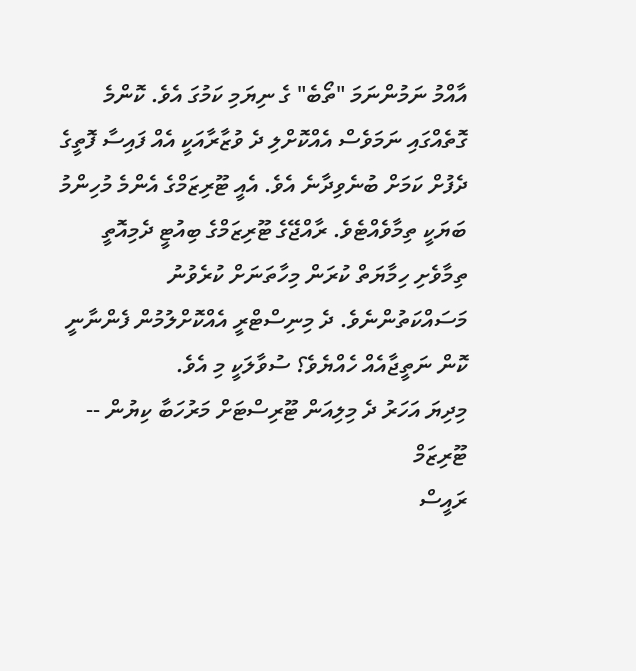އާއްމު ނަމުންނަމަ "ތޯބެ" ގެ ނިޔަމި ކަމުގަ އެވެ. ކޮންމެ ގޮތެއްގައި ނަމަވެސް އެއްކޮށްލި ދެ ވުޒާރާއަކީ އެއް ފައިސާ ފޮތީގެ ދެފުށް ކަމަށް ބުނެވިދާނެ އެވެ. އެއީ ޓޫރިޒަމްގެ އެންމެ މުހިންމު ބަޔަކީ ތިމާވެއްޓެވެ. ރާއްޖޭގެ ޓޫރިޒަމްގެ ބިއުޓީ ދެމިއޮތީ ތިމާވެށި ހިމާޔަތް ކުރަން މިހާތަނަށް ކުރެވުނު މަސައްކަތުންނެވެ. ދެ މިނިސްޓްރީ އެއްކޮށްލުމުން ފެންނާނީ ކޮން ނަތީޖާއެއް ހެއްޔެވެ؟ ސުވާލަކީ މި އެވެ.
މިދިޔަ އަހަރު ދެ މިލިއަން ޓޫރިސްޓަށް މަރުހަބާ ކިޔުން -- ޓޫރިޒަމް
ރައީސް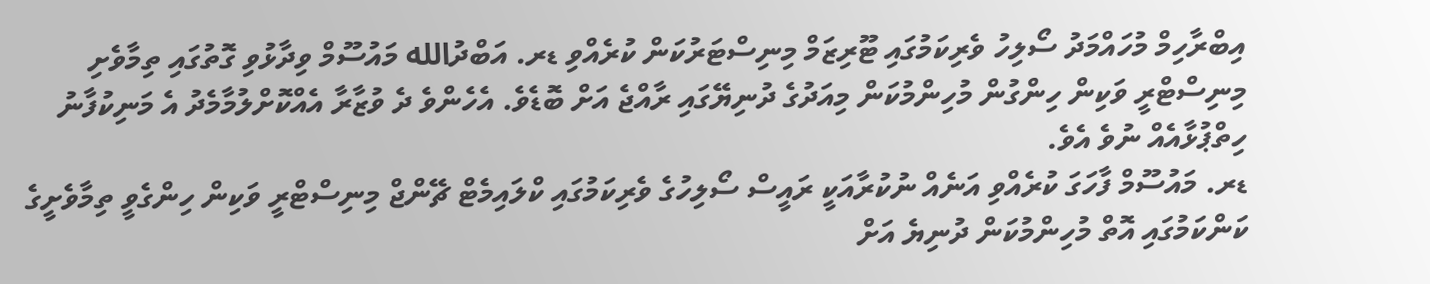އިބްރާހިމް މުހައްމަދު ސޯލިހު ވެރިކަމުގައި ޓޫރިޒަމް މިނިސްޓަރުކަން ކުރެއްވި ޑރ. އަބްދުالله މައުސޫމް ވިދާޅުވި ގޮތުގައި ތިމާވެށި މިނިސްޓްރީ ވަކިން ހިންގުން މުހިންމުކަން މިއަދުގެ ދުނިޔޭގައި ރާއްޖެ އަށް ބޮޑެވެ. އެހެންވެ ދެ ވުޒާރާ އެއްކޮށްލުމާމެދު އެ މަނިކުފާނު ހިތްޕުޅާއެއް ނުވެ އެވެ.
ޑރ. މައުސޫމް ފާހަގަ ކުރެއްވި އަނެއް ނުކުރާއަކީ ރައީސް ސޯލިހުގެ ވެރިކަމުގައި ކްލައިމެޓް ޗޭންޖް މިނިސްޓްރީ ވަކިން ހިންގެވީ ތިމާވެށީގެ ކަންކަމުގައި އޮތް މުހިންމުކަން ދުނިޔެ އަށް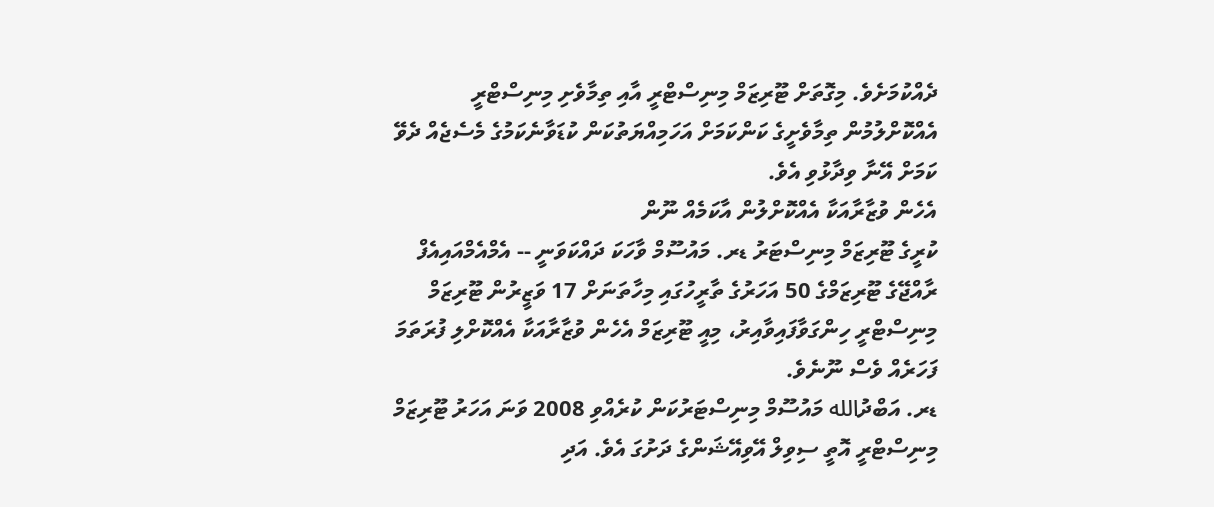ދެއްކުމަށެވެ. މިގޮތަށް ޓޫރިޒަމް މިނިސްޓްރީ އާއި ތިމާވެށި މިނިސްޓްރީ އެއްކޮށްލުމުން ތިމާވެށީގެ ކަންކަމަށް އަހަމިއްޔަތުކަން ކުޑަވާނެކަމުގެ މެސެޖެއް ދެވޭ ކަމަށް އޭނާ ވިދާޅުވި އެވެ.
އެހެން ވުޒާރާއަކާ އެއްކޮށްލުން އާކަމެއް ނޫން
ކުރީގެ ޓޫރިޒަމް މިނިސްޓަރު ޑރ. މައުސޫމް ވާހަކަ ދައްކަވަނީ -- އެމްއެމްއައިއެފް
ރާއްޖޭގެ ޓޫރިޒަމްގެ 50 އަހަރުގެ ތާރީހުގައި މިހާތަނަށް 17 ވަޒީރުން ޓޫރިޒަމް މިނިސްޓްރީ ހިންގަވާފައިވާއިރު، މިއީ ޓޫރިޒަމް އެހެން ވުޒާރާއަކާ އެއްކޮށްލި ފުރަތަމަ ފަހަރެއް ވެސް ނޫނެވެ.
ޑރ. އަބްދުالله މައުސޫމް މިނިސްޓަރުކަން ކުރެއްވި 2008 ވަނަ އަހަރު ޓޫރިޒަމް މިނިސްޓްރީ އޮތީ ސިވިލް އޭވިއޭޝަންގެ ދަށުގަ އެވެ. އަދި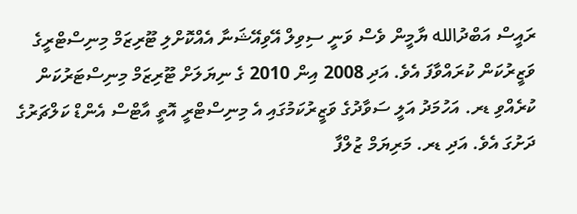ރައީސް އަބްދުالله ޔާމީން ވެސް ވަނީ ސިވިލް އޭވިއޭޝަނާ އެއްކޮށްލި ޓޫރިޒަމް މިނިސްޓްރީގެ ވަޒީރުކަން ކުރައްވާފަ އެވެ. އަދި 2008 އިން 2010 ގެ ނިޔަލަށް ޓޫރިޒަމް މިނިސްޓަރުކަން ކުރެއްވި ޑރ. އަހުމަދު އަލީ ސަވާދުގެ ވަޒީރުކަމުގައި އެ މިނިސްޓްރީ އޮތީ އާޓްސް އެންޑް ކަލްޗަރުގެ ދަށުގަ އެވެ. އަދި ޑރ. މަރިޔަމް ޒުލްފާ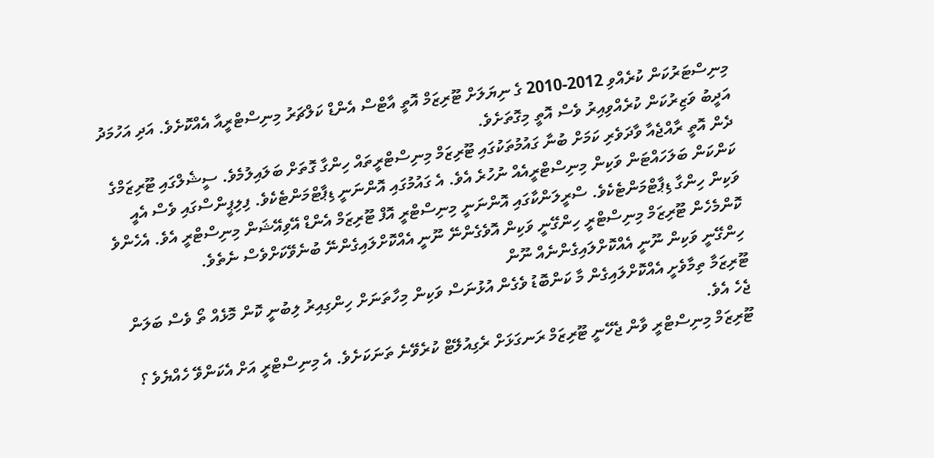މިނިސްޓަރުކަން ކުރެއްވި 2012-2010 ގެ ނިޔަލަށް ޓޫރިޒަމް އޮތީ އާޓްސް އެންޑް ކަލްޗަރު މިނިސްޓްރީއާ އެއްކޮށެވެ. އަދި އަހުމަދު އަދީބު ވަޒިރުކަން ކުރެއްވިއިރު ވެސް އޮތީ މިގޮތަށެވެ.
ދެން އޮތީ ރާއްޖެއާ ވާދަވެރި ކަމަށް ބުނާ ގައުމުތަކުގައި ޓޫރިޒަމް މިނިސްޓްރީތައް ހިންގާ ގޮތަށް ބަލައިލުމެވެ. ސީޝެލްގައި ޓޫރިޒަމްގެ ކަންކަން ބަލަހައްޓަން ވަކިން މިނިސްޓްރީއެއް ނުހުރެ އެވެ. އެ ގައުމުގައި އޮންނަނީ ޑިޕާޓްމަންޓެކެވެ. ފިލިޕީންސްގައި ވެސް އެއީ ވަކިން ހިންގާ ޑިޕާޓްމަންޓެކެވެ. ސްރީލަންކާގައި އޮންނަނީ މިނިސްޓްރީ އޮފް ޓޫރިޒަމް އެންޑް އޭވިއޭޝަން މިނިސްޓްރީ އެވެ. އެހެންވެ ކޮންމެހެން ޓޫރިޒަމް މިނިސްޓްރީ ހިންގޭނީ ވަކިން އޮވެގެންނޭ ނޫނީ އެއްކޮށްލައިގެންނޭ ބުނެވޭކަށްވެސް ނެތެވެ.
ހިންގޭނީ ވަކިން ނޫނީ އެއްކޮށްލައިގެންނެއް ނޫން
ޓޫރިޒަމާ ތިމާވެށީ އެއްކޮށްލައިގެން މާ ކަންބޮޑު ވެގެން އުޅުނަސް ވަކިން މިހާތަނަށް ހިންގިއިރު ލިބުނީ ކޮން މޮޅެއް ތޯ ވެސް ބަލަން ޖެހެ އެވެ.
ޓޫރިޒަމް މިނިސްޓްރީ ވާން ޖެހޭނީ ޓޫރިޒަމް ރަނގަޅަށް ރެގިއުލޭޓް ކުރެވޭނެ ތަނަކަށެވެ. އެ މިނިސްޓްރީ އަށް އެކަންވޭ ހެއްޔެވެ ؟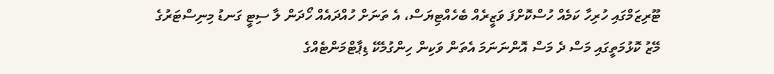ޓޫރިޒަމްގައި ހުރިހާ ކަމެއް ހުސްކޮށްފަ ވަޒީރެއް ބެހެއްޓިޔަސް، އެ ތަނަށް ހުއްދައެއް ހޯދަން ލާ ސިޓީ ގަނޑު މިނިސްޓަރުގެ މޭޒު ކޮޅުމަތީގައި މަސް ދެ މަސް އޮންނަނަމަ އެތަން ވަކިން ހިންގުމެކޭ ޑިޕާޓްމަންޓެއްގެ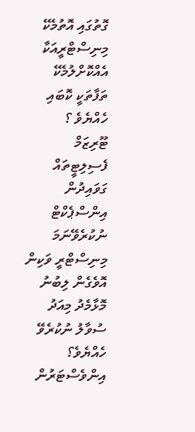ގޮތުގައި އޮތުމެކޭ މިނިސްޓްރީއަކާ އެއްކޮށްލުމެކޭ ތަފާތަކީ ކޮބައި ހެއްޔެވެ ؟
ޓޫރިޒަމް ފެސިލިޓީތައް ގަވައިދުން އިންސްޕެކްޓް ނުކުރެވޭނަމަ މިނިސްޓްރީ ވަކިން އޮވެގެން ލިބުނު މޮޅާމެދު މިއަދު ސުވާލު ނުކުރެވޭ ހެއްޔެވެ؟ އިންވެސްޓަރުން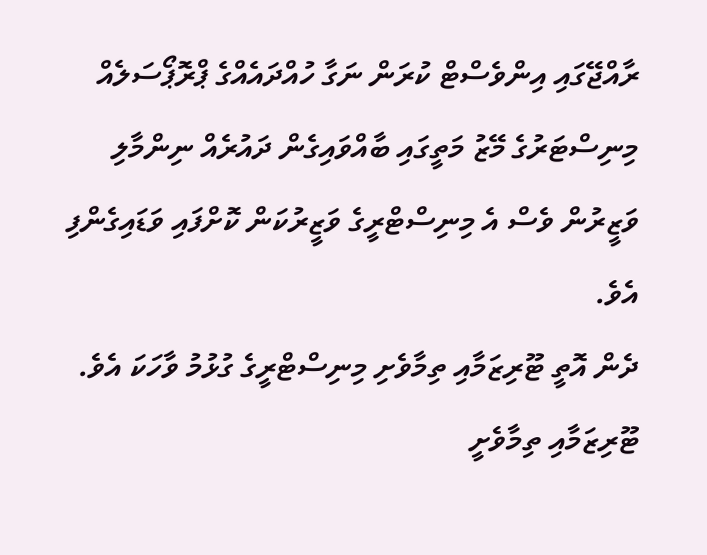ރާއްޖޭގައި އިންވެސްޓް ކުރަން ނަގާ ހުއްދައެއްގެ ޕްރޮޕޯސަލެއް މިނިސްޓަރުގެ މޭޒު މަތީގައި ބާއްވައިގެން ދައުރެއް ނިންމާލި ވަޒީރުން ވެސް އެ މިނިސްޓްރީގެ ވަޒީރުކަން ކޮށްފައި ވަޑައިގެންފި އެވެ.
ދެން އޮތީ ޓޫރިޒަމާއި ތިމާވެށި މިނިސްޓްރީގެ ގުޅުމު ވާހަކަ އެވެ. ޓޫރިޒަމާއި ތިމާވެށީ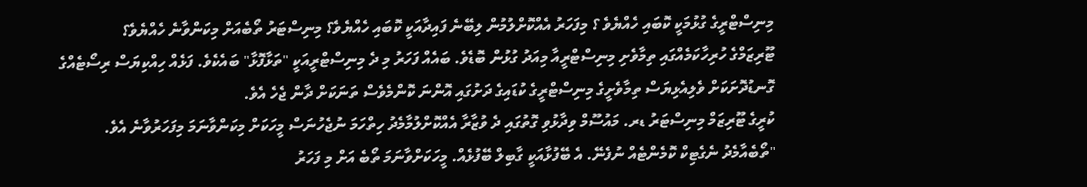މިނިސްޓްރީގެ ގުޅުމަކީ ކޮބައި ހެއްޔެވެ ؟ މިފަހަރު އެއްކޮށްލުމުން ލިބޭނެ ފައިދާއަކީ ކޮބައި ހެއްޔެވެ؟ މިނިސްޓަރު ތޯބެއަށް މިކަންވާނެ ހެއްޔެވެ؟
ޓޫރިޒަމްގެ ހުރިހާކަމެއްގައި ތިމާވެށި މިނިސްޓްރީއާ މިއަދު ގުޅުން ބޮޑެވެ. ބައެއް ފަހަރު މި ދެ މިނިސްޓްރީއަކީ "ތަޅާފޮޅާ" ބައެކެވެ. ފަޅެއް ހިއްކިޔަސް ރިސޯޓެއްގެ ގޮނޑުދޮށަކަށް ވެލިއެޅިޔަސް ތިމާވެށީގެ މިނިސްޓްރީގެ ކުޑައިގެ ދަށުގައި އޮންނަ ކޮންމެވެސް ތަނަކަށް ދާން ޖެހެ އެވެ.
ކުރީގެ ޓޫރިޒަމް މިނިސްޓަރު ޑރ. މައުސޫމް ވިދާޅުވި ގޮތުގައި ދެ ވުޒާރާ އެއްކޮށްލުމާމެދު ހިތްހަމަ ނުޖެހުނަސް މީހަކަށް މިކަންވާނަމަ މިފަހަރުވާނެ އެވެ.
"ތޯބެއާމެދު ނެގެޓިކް ކޮމެންޓެއް ނުފެނޭ. އެ ބޭފުޅާއަކީ ގާބިލް ބޭފުޅެއް. މީހަކަށްވާނަމަ ތޯބެ އަށް މި ފަހަރު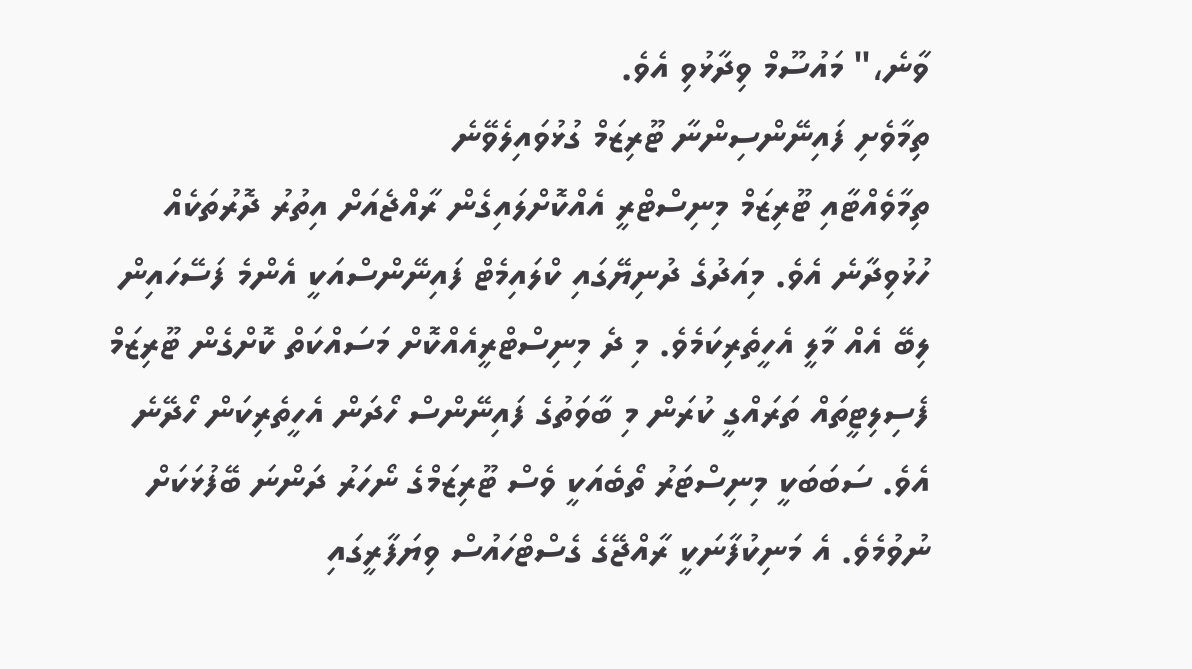ވާނެ،" މައުސޫމް ވިދާޅުވި އެވެ.
ތިމާވެށި ފައިނޭންސިންނާ ޓޫރިޒަމް ގުޅުވައިލެވޭނެ
ތިމާވެއްޓާއި ޓޫރިޒަމް މިނިސްޓްރީ އެއްކޮށްލައިގެން ރާއްޖެއަށް އިތުރު ދޮރުތަކެއް ހުޅުވިދާނެ އެވެ. މިއަދުގެ ދުނިޔޭގައި ކްލައިމެޓް ފައިނޭންސްއަކީ އެންމެ ފަސޭހައިން ލިބޭ އެއް މާލީ އެހީތެރިކަމެވެ. މި ދެ މިނިސްޓްރީއެއްކޮށް މަސައްކަތް ކޮށްގެން ޓޫރިޒަމް ފެސިލިޓީތައް ތަރައްގީ ކުރަން މި ބާވަތުގެ ފައިނޭންސް ހޯދަން އެހީތެރިކަން ހޯދޭނެ އެވެ. ސަބަބަކީ މިނިސްޓަރު ތޯބެއަކީ ވެސް ޓޫރިޒަމްގެ ނޯހަރު ދަންނަ ބޭފުޅަކަށް ނުވުމެވެ. އެ މަނިކުފާނަކީ ރާއްޖޭގެ ގެސްޓްހައުސް ވިޔަފާރީގައި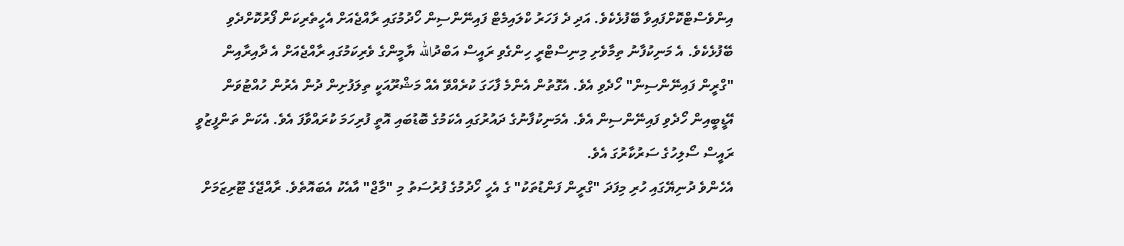އިންވެސްޓްކޮށްފައިވާ ބޭފުޅެކެވެ. އަދި ދެ ފަހަރު ކްލައިމެޓް ފައިނޭންސިން ހޯދުމުގައި ރާއްޖެއަށް އެހީތެރިކަން ފޯރުކޮށްދެވި ބޭފުޅެކެވެ. އެ މަނިކުފާނު ތިމާވެށި މިނިސްޓްރީ ހިންގެވި ރައީސް އަބްދުالله ޔާމީންގެ ވެރިކަމުގައި ރާއްޖެއަށް އެ ދާއިރާއިން "ގްރީން ފައިނޭންސިން" ހޯދެވި އެވެ. އެގޮތުން އެންމެ ފާހަގަ ކުރެއްވޭ އެއް މަޝްރޫއަކީ ތިލަފުށިން ދުން އެރުން ހުއްޓުވަން އޭޑީބީއިން ހޯދެވި ފައިނޭންސިން އެވެ. އެމަނިކުފާނުގެ ދައުރުގައި އެކަމުގެ ބޮޑުބައި އޮތީ ފުރިހަމަ ކުރައްވާފަ އެވެ. އެކަން ތަންފީޒުވީ ރައީސް ސޯލިހުގެ ސަރުކާރުގަ އެވެ.
އެހެންވެ ދުނިޔޭގައި ހުރި މިފަދަ "ގްރީން ފަންޑުތަކު" ގެ އެހީ ހޯދުމުގެ ފުރުސަތު މި "މާޖް" އާއެކު އެބައޮތެވެ. ރާއްޖޭގެ ޓޫރިޒަމަށް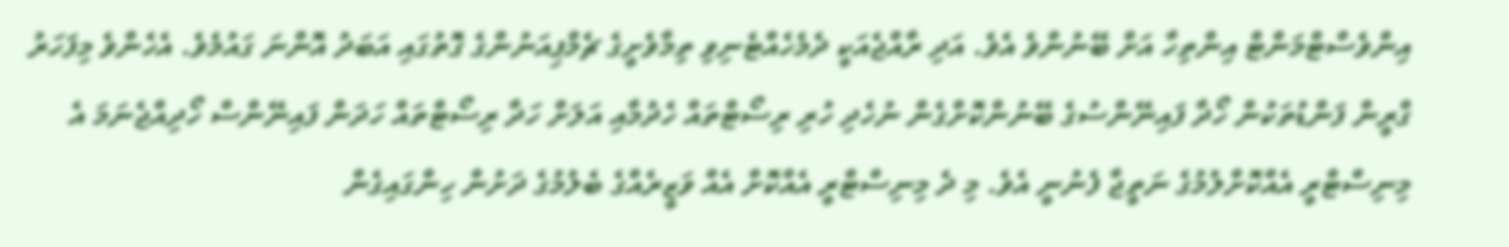އިންވެސްޓްމަންޓް އިންތިހާ އަށް ބޭނުންވެ އެވެ. އަދި ރާއްޖެއަކީ ދެމެހެއްޓެނިވި ތިމާވެށީގެ ޗެމްޕިއަނުންގެ ގޮތުގައި އަބަދު އޮންނަ ގައުމެވެ. އެހެންވެ މިފަހަރު ގްރީން ފަންޑުތަކުން ހޯދާ ފައިނޭންސުގެ ބޭނުންކޮށްގެން ނުހެދި ހުރި ރިސޯޓްތައް ހެދުމާއި އަލަށް ހަދާ ރިސޯޓްތައް ހަދަން ފައިނޭންސް ހޯދިއްޖެނަމަ އެ މިނިސްޓްރީ އެއްކޮށްލުމުގެ ނަތީޖާ ފެނުނީ އެވެ. މި ދެ މިނިސްޓްރީ އެއްކޮށް އެއް ވަޒީރެއްގެ ބެލުމުގެ ދަށުން ހިންގައިގެން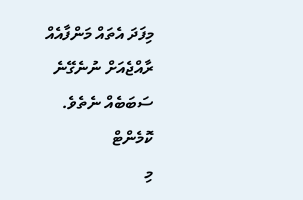މިފަދަ އެތައް މަންފާއެއް ރާއްޖެއަށް ނުނެގޭނެ ސަބަބެއް ނެތެވެ.
ކޮމެންޓް
މި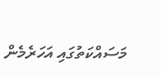މަސައްކަތުގައި އަހަރެމެން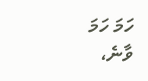ހަމަ ހަމަ ވާނެ،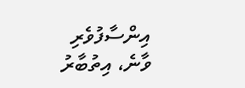އިންސާފުވެރި ވާނެ، އިތުބާރު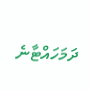ދަމަހައްޓާނެ